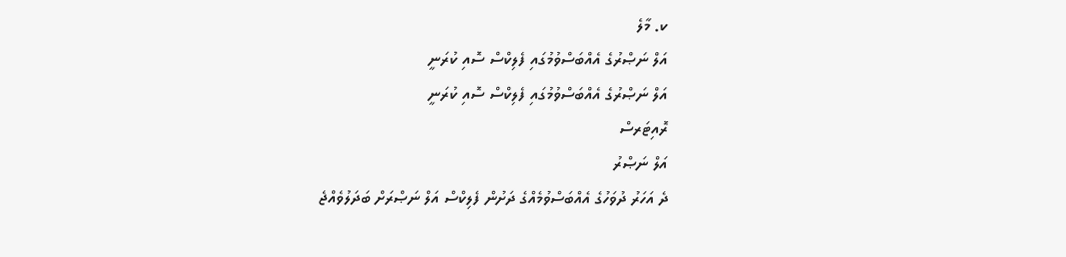ކ. މާލެ
އަލް ނަޞްރުގެ އެއްބަސްވުމުގައި ފެލިކްސް ސޮއި ކުރަނީ
އަލް ނަޞްރުގެ އެއްބަސްވުމުގައި ފެލިކްސް ސޮއި ކުރަނީ
ރޮއިޓަރސް
އަލް ނަޞްރު
ދެ އަހަރު ދުވަހުގެ އެއްބަސްވުމެއްގެ ދަށުން ފެލިކްސް އަލް ނަޞްރަށް ބަދަލުވެއްޖެ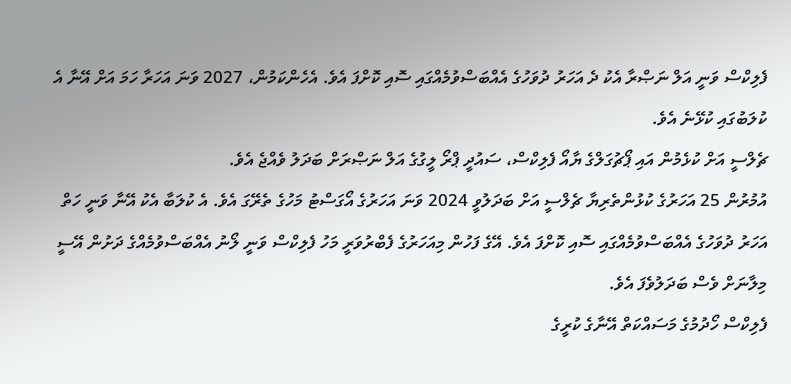ފެލިކްސް ވަނީ އަލް ނަޞްރާ އެކު ދެ އަހަރު ދުވަހުގެ އެއްބަސްވުމެއްގައި ސޮއި ކޮށްފަ އެވެ. އެހެންކަމުން، 2027 ވަނަ އަހަރާ ހަމަ އަށް އޭނާ އެ ކުލަބުގައި ކުޅޭނެ އެވެ.
ޗެލްސީ އަށް ކުޅެމުން އައި ޕޯޗުގަލްގެ ޔާއޯ ފެލިކްސް، ސައުދީ ޕްރޯ ލީގުގެ އަލް ނަޞްރަށް ބަދަލު ވެއްޖެ އެވެ.
އުމުރުން 25 އަހަރުގެ ކުޅުންތެރިޔާ ޗެލްސީ އަށް ބަދަލުވީ 2024 ވަނަ އަހަރުގެ އޯގަސްޓު މަހުގެ ތެރޭގަ އެވެ. އެ ކުލަބާ އެކު އޭނާ ވަނީ ހަތް އަހަރު ދުވަހުގެ އެއްބަސްވުމެއްގައި ސޮއި ކޮށްފަ އެވެ. އޭގެ ފަހުން މިއަހަރުގެ ފެބްރުވަރީ މަހު ފެލިކްސް ވަނީ ލޯނު އެއްބަސްވުމެއްގެ ދަށުން އޭސީ މިލާނަށް ވެސް ބަދަލުވެފަ އެވެ.
ފެލިކްސް ހޯދުމުގެ މަސައްކަތް އޭނާގެ ކުރީގެ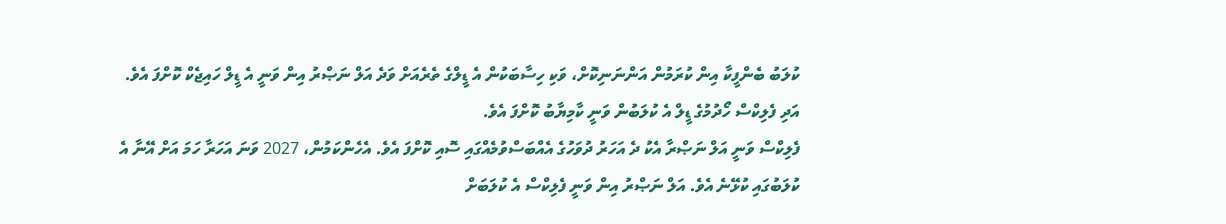ކުލަބު ބެންފީކާ އިން ކުރަމުން އަންނަނިކޮށް، ވަކި ހިސާބަކުން އެ ޑީލްގެ ތެރެއަށް ވަދެ އަލް ނަޞްރު އިން ވަނީ އެ ޑީލް ހައިޖެކް ކޮށްފަ އެވެ. އަދި ފެލިކްސް ހޯދުމުގެ ޑީލް އެ ކުލަބުން ވަނީ ކާމިޔާބު ކޮށްފަ އެވެ.
ފެލިކްސް ވަނީ އަލް ނަޞްރާ އެކު ދެ އަހަރު ދުވަހުގެ އެއްބަސްވުމެއްގައި ސޮއި ކޮށްފަ އެވެ. އެހެންކަމުން، 2027 ވަނަ އަހަރާ ހަމަ އަށް އޭނާ އެ ކުލަބުގައި ކުޅޭނެ އެވެ. އަލް ނަޞްރު އިން ވަނީ ފެލިކްސް އެ ކުލަބަށް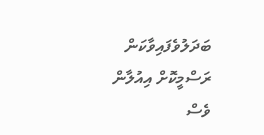ބަދަލުވެފައިވާކަން ރަސްމީކޮށް އިއުލާން ވެސް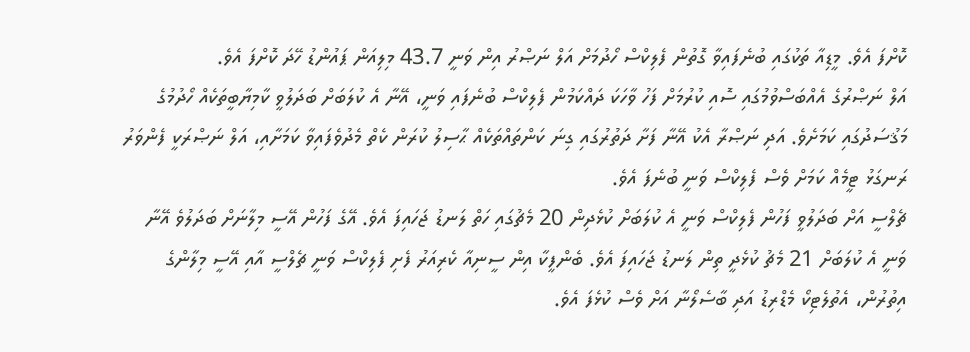ކޮށްފަ އެވެ. މީޑިއާ ތަކުގައި ބުނެފައިވާ ގޮތުން ފެލިކްސް ހޯދުމަށް އަލް ނަޞްރު އިން ވަނީ 43.7 މިލިއަން ޕައުންޑު ހޭދަ ކޮށްފަ އެވެ.
އަލް ނަޞްރުގެ އެއްބަސްވުމުގައި ސޮއި ކުރުމަށް ފަހު ވާހަކަ ދައްކަމުން ފެލިކްސް ބުނެފައި ވަނީ، އޭނާ އެ ކުލަބަށް ބަދަލުވީ ކާމިޔާބީތަކެއް ހޯދުމުގެ މަޤުސަދުގައި ކަމަށެވެ. އަދި ނަޞްރާ އެކު އޭނާ ފަށާ ދަތުރުގައި ގިނަ ކަންތައްތަކެއް ޙާސިލު ކުރަން ކެތް މެދުވެފައިވާ ކަމަށާއި، އަލް ނަޞްރަކީ ފެންވަރު ރަނގަޅު ޓީމެއް ކަމަށް ވެސް ފެލިކްސް ވަނީ ބުނެފަ އެވެ.
ޗެލްސީ އަށް ބަދަލުވީ ފަހުން ފެލިކްސް ވަނީ އެ ކުލަބަށް ކުޅެދިން 20 މެޗުގައި ހަތް ލަނޑު ޖަހައިފަ އެވެ. އޭގެ ފަހުން އޭސީ މިލާނަށް ބަދަލުވެ އޭނާ ވަނީ އެ ކުލަބަށް 21 މެޗު ކުޅެދީ ތިން ލަނޑު ޖަހައިފަ އެވެ. ބެންފީކާ އިން ސީނިއާ ކެރިއަރު ފެށި ފެލިކްސް ވަނީ ޗެލްސީ އާއި އޭސީ މިލާންގެ އިތުރުން، އެތުލެޓިކޯ މެޑްރިޑު އަދި ބާސެލޯނާ އަށް ވެސް ކުޅެފަ އެވެ.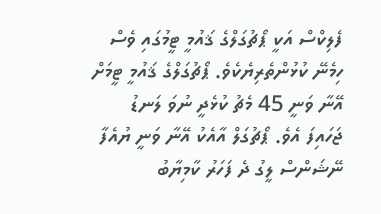ފެލިކްސް އަކީ ޕޯޗުގަލްގެ ޤައުމީ ޓީމުގައި ވެސް ހިމެނޭ ކުޅުންތެރިޔެކެވެ. ޕޯޗުގަލްގެ ޤައުމީ ޓީމަށް އޭނާ ވަނީ 45 މެޗު ކުޅެދީ ނުވަ ލަނޑު ޖަހައިފަ އެވެ. ޕޯޗުގަލް އާއެކު އޭނާ ވަނީ ޔުއެފާ ނޭޝަންސް ލީގު ދެ ފަހަރު ކާމިޔާބު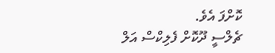ކޮށްފަ އެވެ.
ޗެލްސީ ދޫކޮށް ފެލިކްސް އަލް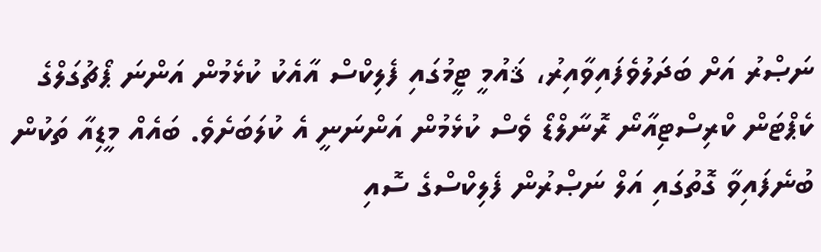ނަޞްރު އަށް ބަދަލުވެފައިވާއިރު، ޤައުމީ ޓީމުގައި ފެލިކްސް އާއެކު ކުޅެމުން އަންނަ ޕޯޗުގަލްގެ ކެޕްޓަން ކްރިސްޓިއާނޯ ރޮނާލްޑޯ ވެސް ކުޅެމުން އަންނަނީ އެ ކުލަބަށެވެ. ބައެއް މީޑިއާ ތަކުން ބުނެފައިވާ ގޮތުގައި އަލް ނަޞްރުން ފެލިކްސްގެ ސޮއި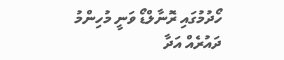ހޯދުމުގައި ރޮނާލްޑޯ ވަނީ މުހިންމު ދައުރެއް އަދާ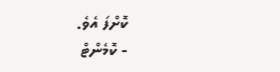ކޮށްފަ އެވެ.
- ކޮމެންޓް